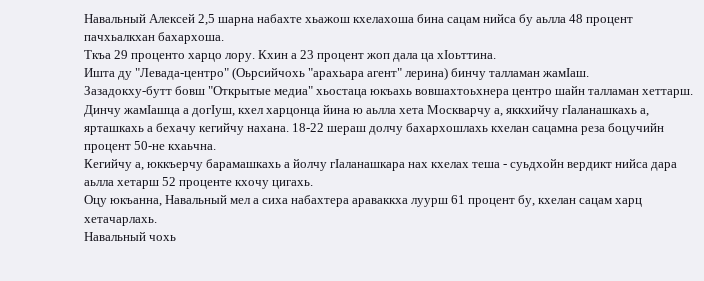Навальный Алексей 2,5 шарна набахте хьажош кхелахоша бина сацам нийса бу аьлла 48 процент пачхьалкхан бахархоша.
Ткъа 29 проценто харцо лору. Кхин а 23 процент жоп дала ца хIоьттина.
Ишта ду "Левада-центро" (Оьрсийчохь "арахьара агент" лерина) бинчу талламан жамIаш.
Зазадокху-бутт бовш "Открытые медиа" хьостаца юкъахь вовшахтоьхнера центро шайн талламан хеттарш.
Динчу жамIашца а догIуш, кхел харцонца йина ю аьлла хета Москварчу а, яккхийчу гIаланашкахь а, ярташкахь а бехачу кегийчу нахана. 18-22 шераш долчу бахархошлахь кхелан сацамна реза боцучийн процент 50-не кхаьчна.
Кегийчу а, юккъерчу барамашкахь а йолчу гIаланашкара нах кхелах теша - суьдхойн вердикт нийса дара аьлла хетарш 52 проценте кхочу цигахь.
Оцу юкъанна, Навальный мел а сиха набахтера араваккха луурш 61 процент бу, кхелан сацам харц хетачарлахь.
Навальный чохь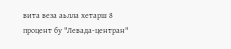вита веза аьлла хетарш 8 процент бу "Левада-центран"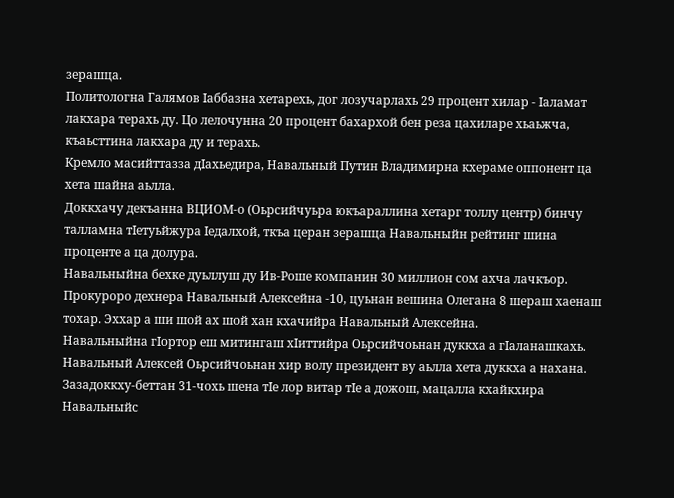зерашца.
Политологна Галямов Iаббазна хетарехь, дог лозучарлахь 29 процент хилар - Iаламат лакхара терахь ду. Цо лелочунна 20 процент бахархой бен реза цахиларе хьаьжча, къаьсттина лакхара ду и терахь.
Кремло масийттазза дIахьедира, Навальный Путин Владимирна кхераме оппонент ца хета шайна аьлла.
Доккхачу декъанна ВЦИОМ-о (Оьрсийчуьра юкъараллина хетарг толлу центр) бинчу талламна тIетуьйжура Iедалхой, ткъа церан зерашца Навальныйн рейтинг шина проценте а ца долура.
Навальныйна бехке дуьллуш ду Ив-Роше компанин 30 миллион сом ахча лачкъор. Прокуроро дехнера Навальный Алексейна -10, цуьнан вешина Олегана 8 шераш хаенаш тохар. Эххар а ши шой ах шой хан кхачийра Навальный Алексейна.
Навальныйна гIортор еш митингаш хIиттийра Оьрсийчоьнан дуккха а гIаланашкахь. Навальный Алексей Оьрсийчоьнан хир волу президент ву аьлла хета дуккха а нахана.
Зазадоккху-беттан 31-чохь шена тIе лор витар тIе а дожош, мацалла кхайкхира Навальныйс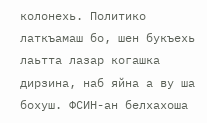колонехь. Политико латкъамаш бо, шен букъехь лаьтта лазар когашка дирзина, наб яйна а ву ша бохуш. ФСИН-ан белхахоша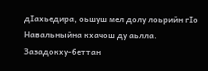дIахьедира, оьшуш мел долу лоьрийн гIо Навальныйна кхачош ду аьлла.
Зазадокху-беттан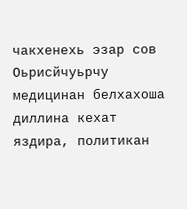чакхенехь эзар сов Оьрисйчуьрчу медицинан белхахоша диллина кехат яздира, политикан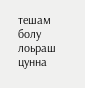тешам болу лоьраш цунна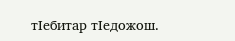тIебитар тIедожош.